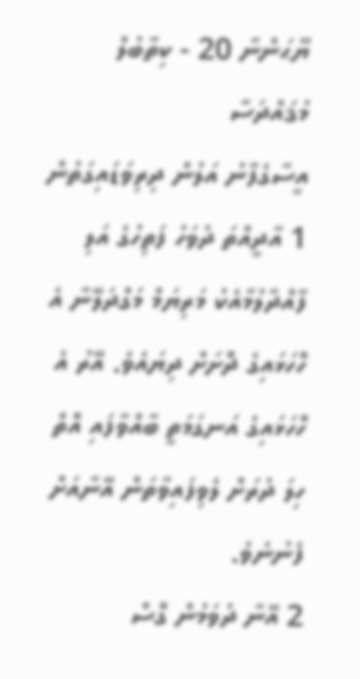ޔޫޙަންނާ 20 - ކިތާބުލް މުޤައްދަސާ
އީސާގެފާނު އަލުން ދިރިވަޑައިގަތުން
1 އާދީއްތަ ދުވަހު ފަތިހުގެ އަލި ފާއްދާލުމާއެކު މަރިޔަމް މަގްދަލޭނާ އެ ހޮހަޅައިގެ ދޮށަށް ދިޔައެވެ. އޭރު އެ ހޮހަޅައިގެ އަނގަމަތީ ބާއްވާފައި އޮތް ހިލަ ދުރަށް ލެވިފައިވާތަން އޭނާއަށް ފެނުނެވެ.
2 އޭނާ ދުވަމުން ގޮސް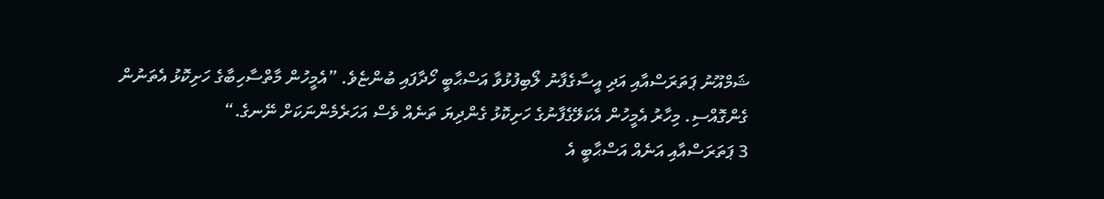ޝަމްއޫނު ޕަތަރަސްއާއި އަދި އީސާގެފާނު ލޯބިފުޅުވާ އަސްޙާބީ ހޯދާފައި ބުންޏެވެ. ”އެމީހުން މާތްސާހިބާގެ ހަށިކޮޅު އެތަނުން ގެންގޮއްސި. މިހާރު އެމީހުން އެކަލޭގެފާނުގެ ހަށިކޮޅު ގެންދިޔަ ތަނެއް ވެސް އަހަރެމެންނަކަށް ނޭނގެ.“
3 ޕަތަރަސްއާއި އަނެއް އަސްޙާބީ އެ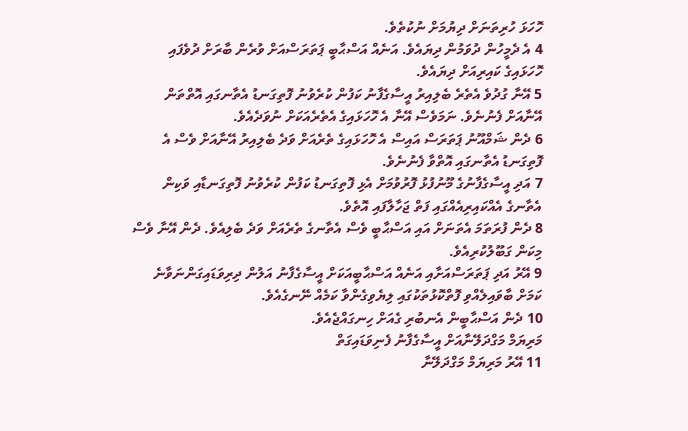ހޮހަޅަ ހުރިތަނަށް ދިޔުމަށް ނުކުތެވެ.
4 އެ ދެމީހުން ދުވަމުން ދިޔައެވެ. އަނެއް އަސްޙާބީ ޕަތަރަސްއަށް ވުރެން ބާރަށް ދުވެފައި ހޮހަޅައިގެ ކައިރިއަށް ދިޔައެވެ.
5 އޭނާ ގުދުވެ އެތެރެ ބެލިއިރު އީސާގެފާނު ކަފުން ކުރެވުނު ފޮތިގަނޑު އެތާނގައި އޮތްތަން އޭނާއަށް ފެނުނެވެ. ނަމަވެސް އޭނާ އެ ހޮހަޅައިގެ އެތެރެއަކަށް ނުވަދެއެވެ.
6 ދެން ޝަމްއޫނު ޕަތަރަސް އައިސް އެ ހޮހަޅައިގެ ތެރެއަށް ވަދެ ބެލިއިރު އޭނާއަށް ވެސް އެ ފޮތިގަނޑު އެތާނގައި އޮތްވާ ފެނުނެވެ.
7 އަދި އީސާގެފާނުގެ މޫނުފުޅު ފޮރުވުމަށް އެޅި ފޮތިގަނޑު ކަފުން ކުރެވުނު ފޮތިގަނޑާއި ވަކިން އެތާނގެ އެއްކައިރިއެއްގައި ފަތް ޖަހާލާފައި އޮތެވެ.
8 ދެން ފުރަތަމަ އެތަނަށް އައި އަސްޙާބީ ވެސް އެތާނގެ ތެރެއަށް ވަދެ ބެލިއެވެ. ދެން އޭނާ ވެސް މިކަން ގަބޫލުކުރިއެވެ.
9 އޭރު އަދި ޕަތަރަސްއަށާއި އަނެއް އަސްޙާބީއަކަށް އީސާގެފާނު އަލުން ދިރިވަޑައިގަންނަވާނެ ކަމަށް ބާވައިލެއްވި ފޮތްކޮޅުތަކުގައި ލިޔެވިގެންވާ ކަމެއް ނޭނގެއެވެ.
10 ދެން އަސްޙާބީން އެނބުރި ގެއަށް ހިނގައްޖެއެވެ.
މަރިޔަމް މަގްދަލޭނާއަށް އީސާގެފާނު ފެނިވަޑައިގަތް
11 އޭރު މަރިޔަމް މަގްދަލޭނާ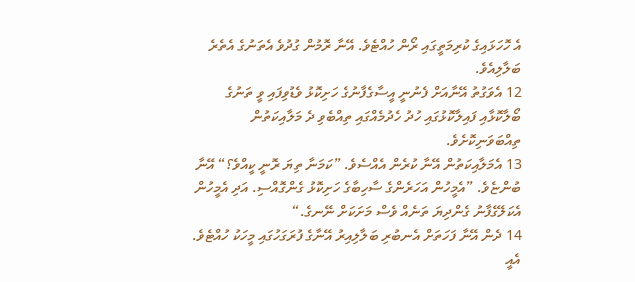އެ ހޮހަޅައިގެ ކުރިމަތީގައި ރޯން ހުއްޓެވެ. އޭނާ ރޮމުން ގުދުވެ އެތަނުގެ އެތެރެ ބަލާލިއެވެ.
12 އެވަގުތު އޭނާއަށް ފެނުނީ އީސާގެފާނުގެ ހަށިކޮޅު ވެޑުވިފައި ވީ ތަނުގެ ބޯލާކޮޅާއި ފައިލާކޮޅުގައި ހުދު ހެދުމެއްގައި ތިއްބެވި ދެ މަލާއިކަތުން ތިއްބަވަނިކޮށެވެ.
13 އެމަލާއިކަތުން އޭނާ ކުރެން އެއްސެވެ. ”ކަމަނާ ތިޔަ ރޮނީ ކީއްވެ؟“ އޭނާ ބުންޏެވެ. ”އެމީހުން އަހަރެންގެ ސާހިބާގެ ހަށިކޮޅު ގެންގޮއްސި. އަދި އެމީހުން އެކަލޭގެފާނު ގެންދިޔަ ތަނެއް ވެސް މަށަކަށް ނޭނގެ.“
14 ދެން އޭނާ ފަހަތަށް އެނބުރި ބަލާލިއިރު އޭނާގެ ފުރަގަހުގައި މީހަކު ހުއްޓެވެ. އެއީ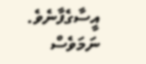އީސާގެފާނެވެ. ނަމަވެސް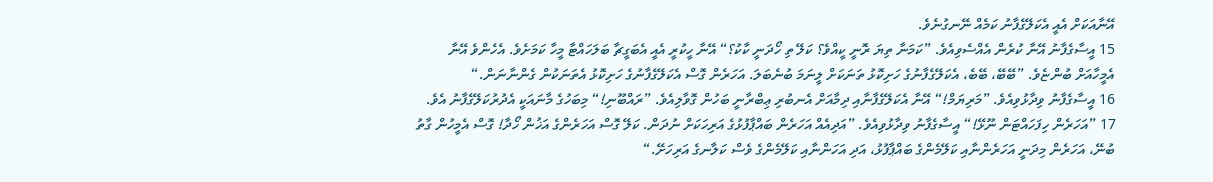އޭނާއަކަށް އެއީ އެކަލޭގެފާނު ކަމެއް ނޭނގުނެވެ.
15 އީސާގެފާނު އޭނާ ކުރެން އެއްސެވިއެވެ. ”ކަމަނާ ތިޔަ ރޮނީ ކީއްވެ؟ ކަލޭ ތި ހޯދަނީ ކާކު؟“ އޭނާ ހީކުރީ އެއީ އެބަގީޗާ ބަލަހައްޓާ މީހާ ކަމަށެވެ. އެހެންވެ އޭނާ އެމީހާއަށް ބުންޏެވެ. ”ބޭބޭ، ބޭބެ، އެކަލޭގެފާނުގެ ހަށިކޮޅު ތަނަކަށް ލީނަމަ ބުނެބަލަ. އަހަރެން ގޮސް އެކަލޭގެފާނުގެ ހަށިކޮޅު އެތަނަކުން ގެންނާނަން.“
16 އީސާގެފާނު ވިދާޅުވިއެވެ. ”މަރިޔަމް!“ އޭނާ އެކަލޭގެފާނާއި ދިމާއަށް އެނބުރި ޢިބްރާނީ ބަހުން ގޮވާލިއެވެ. ”ރައްބޫނި!“ މިބަހުގެ މާނައަކީ އެދުރުކަލޭގެފާނު އެވެ.
17 ”އަހަރެން ހިފަހައްޓަން ނޫޅޭ!“ އީސާގެފާނު ވިދާޅުވިއެވެ. ”އަދިއެއް އަހަރެން ބައްޕާފުޅުގެ އަރިހަކަށް ނުދަން. ކަލޭ ގޮސް އަހަރެންގެ އަޚުން ހޯދާ! ގޮސް އެމީހުން ގާތު ބުނޭ، އަހަރެން މިދަނީ އަހަރެންނާއި ކަލޭމެންގެ ބައްޕާފުޅު، އަދި އަހަންނާއި ކަލޭމެންގެ ވެސް ކަލާނގެ އަރިހަށޭ.“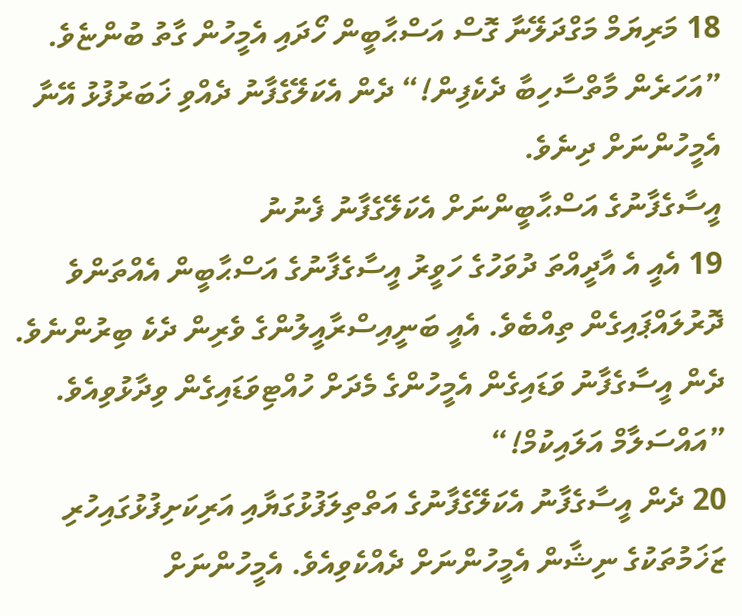18 މަރިޔަމް މަގްދަލޭނާ ގޮސް އަސްޙާބީން ހޯދައި އެމީހުން ގާތު ބުންޏެވެ. ”އަހަރެން މާތްސާހިބާ ދެކެފިން!“ ދެން އެކަލޭގެފާނު ދެއްވި ޚަބަރުފުޅު އޭނާ އެމީހުންނަށް ދިނެވެ.
އީސާގެފާނުގެ އަސްޙާބީންނަށް އެކަލޭގެފާނު ފެނުނު
19 އެއީ އެ އާދީއްތަ ދުވަހުގެ ހަވީރު އީސާގެފާނުގެ އަސްޙާބީން އެއްތަންވެ ދޮރުލައްޕައިގެން ތިއްބެވެ. އެއީ ބަނީއިސްރާއީލުންގެ ވެރިން ދެކެ ބިރުންނެވެ. ދެން އީސާގެފާނު ވަޑައިގެން އެމީހުންގެ މެދަށް ހުއްޓިވަޑައިގެން ވިދާޅުވިއެވެ. ”އައްސަލާމް އަލައިކުމް!“
20 ދެން އީސާގެފާނު އެކަލޭގެފާނުގެ އަތްތިލަފުޅުގަޔާއި އަރިކަށިފުޅުގައިހުރި ޒަޚަމުތަކުގެ ނިޝާން އެމީހުންނަށް ދެއްކެވިއެވެ. އެމީހުންނަށް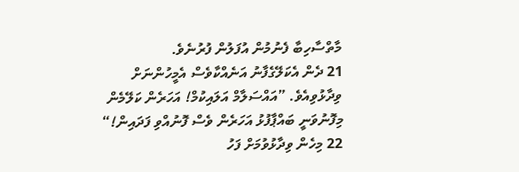މާތްސާހިބާ ފެނުމުން އުފަލުން ފުރުނެވެ.
21 ދެން އެކަލޭގެފާނު އަނެއްކާވެސް އެމީހުންނަށް ވިދާޅުވިއެވެ. ”އައްސަލާމް އަލައިކުމް! އަހަރެން ކަލޭމެން މިފޮނުވަނީ ބައްޕާފުޅު އަހަރެން ވެސް ފޮނުއްވި ފަދައިން!“
22 މިހެން ވިދާޅުވުމަށް ފަހު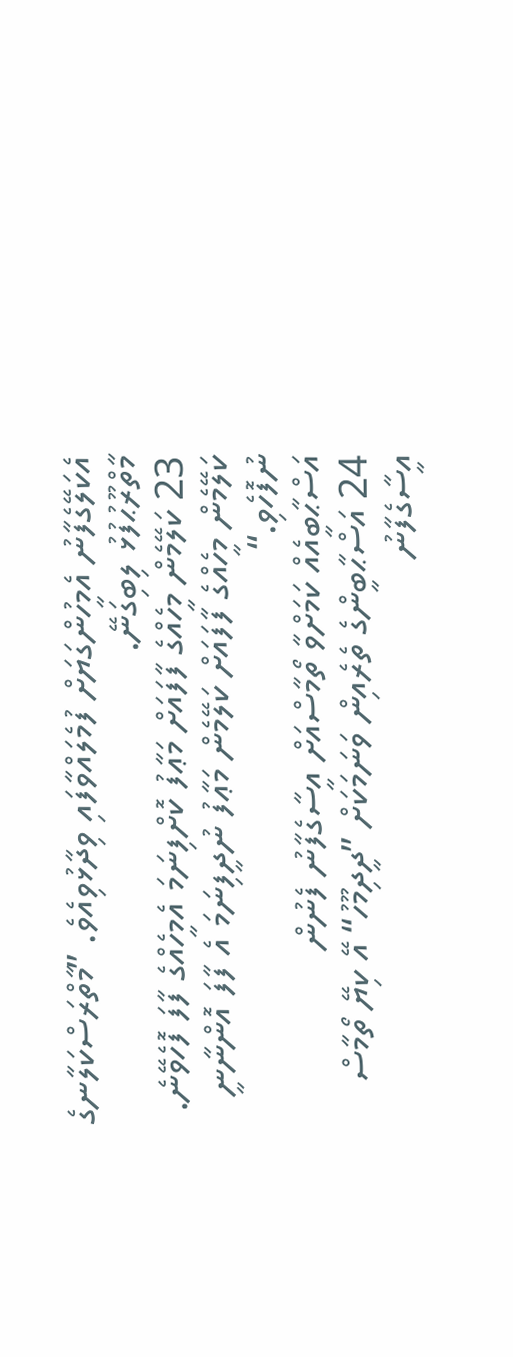އެކަލޭގެފާނު އެމީހުންގަޔަށް ފުމެލައްވާފައި ވިދާޅުވިއެވެ. ”މާތްރަސްކަލާނގެ މާތްރޫޙުފުޅު ލިބިގަނޭ.
23 ކަލޭމެން މީހެއްގެ ފާފައަށް މަޢާފު ކޮށްފިނަމަ އެމީހެއްގެ ފާފަ ފޮހެވޭނެ. ކަލޭމެން މީހެއްގެ ފާފައަށް ކަލޭމެން މަޢާފު ނުދީފިނަމަ އެ ފާފަ އޮންނާނީ ނުފޮހެވި.“
އަސްޙާބީއެއް ކަމަށްވާ ތޯމާސްއަށް އީސާގެފާނު ފެނުން
24 އަސްޙާބީންގެ ތެރެއިން ވަނަމަކަށް ”ދީދިމޫހު“ އޭ ކިޔޭ ތޯމާސް އީސާގެފާނު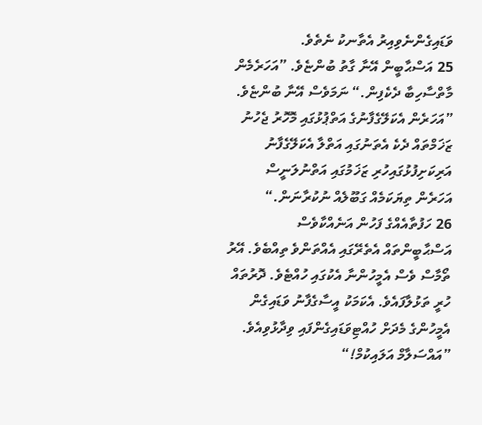ވަޑައިގެންނެވިއިރު އެތާނކު ނެތެވެ.
25 އަސްޙާބީން އޭނާ ގާތު ބުންޏެވެ. ”އަހަރެމެން މާތްސާހިބާ ދެކެފިން.“ ނަމަވެސް އޭނާ ބުންޏެވެ. ”އަހަރެން އެކަލޭގެފާނުގެ އަތްޕުޅުގައި މޮހޮރު ޖެހުނު ޒަޚަމްތައް ދެކެ އެތަނުގައި އަތްލާ އެކަލޭގެފާނު އަރިކަށިފުޅުގައިހުރި ޒަޚަމުގައި އަތްނުލަނީސް އަހަރެން ތިޔަކަމެއް ގަބޫލެއް ނުކުރާނަން.“
26 ހަފުތާއެއްގެ ފަހުން އަނެއްކާވެސް އަސްޙާބީންތައް އެތެރޭގައި އެއްތަންވެ ތިއްބެވެ. އޭރު ތޯމާސް ވެސް އެމީހުންނާ އެކުގައި ހުއްޓެވެ. ދޮރުތައް ހުރީ ތަޅުލާފައެވެ. އެކަމަކު އީސާގެފާނު ވަޑައިގެން އެމީހުންގެ މެދަށް ހުއްޓިވަޑައިގެންފައި ވިދާޅުވިއެވެ. ”އައްސަލާމް އަލައިކުމް!“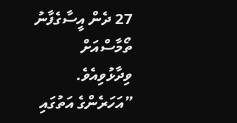27 ދެން އީސާގެފާނު ތޯމާސްއަށް ވިދާޅުވިއެވެ. ”އަހަރެންގެ އަތުގައި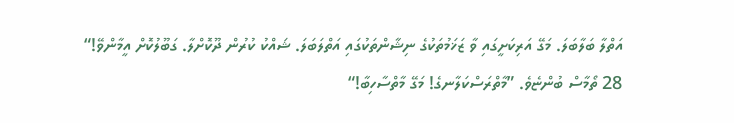އަތްލާ ބަލާބަލަ. މަގޭ އަރިކަށީގައި ވާ ޒަޚަމުތަކުގެ ނިޝާންތަކުގައި އަތްލަބަލަ. ޝައްކު ކުރުން ދޫކޮށްލާ. ގަބޫލުކޮށް އީމާންވޭ!“
28 ތޯމާސް ބުންޏެވެ. ”މާތްރަސްކަލާނގެ! މަގޭ މާތްސާހިބާ!“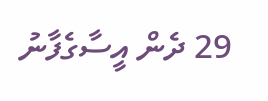29 ދެން އީސާގެފާނު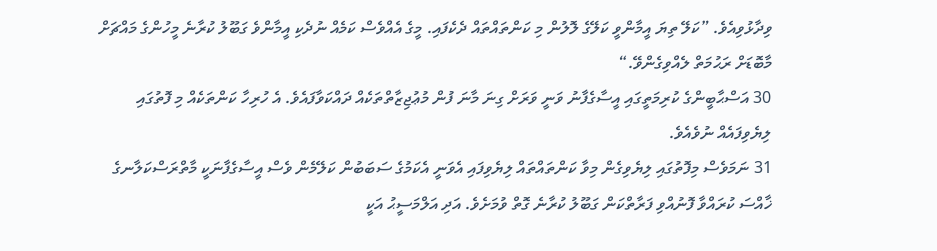ވިދާޅުވިއެވެ. ”ކަލޭ ތިޔަ އީމާންވީ ކަލޭގެ ލޮލުން މި ކަންތައްތައް ދެކެފައި. މީގެ އެއްވެސް ކަމެއް ނުދެކި އީމާންވެ ގަބޫލު ކުރާނެ މީހުންގެ މައްޗަށް މާބޮޑަށް ރަޙުމަތް ލެއްވިގެންވޭ.“
30 އަސްޙާބީންގެ ކުރިމަތީގައި އީސާގެފާނު ވަނީ ވަރަށް ގިނަ މާނަ ފުން މުޢުޖިޒާތްތަކެއް ދައްކަވާފައެވެ. އެ ހުރިހާ ކަންތަކެއް މި ފޮތުގައި ލިޔެވިފައެއް ނުވެއެވެ.
31 ނަމަވެސް މިފޮތުގައި ލިޔެވިގެން މިވާ ކަންތައްތައް ލިޔެވިފައި އެވަނީ އެކަމުގެ ސަބަބުން ކަލޭމެން ވެސް އީސާގެފާނަކީ މާތްރަސްކަލާނގެ ޚާއްސަ ކުރައްވާ ފޮނުއްވި ފަރާތްކަން ގަބޫލު ކުރާނެ ގޮތް ވުމަށެވެ. އަދި އަލްމަސީޙު އަކީ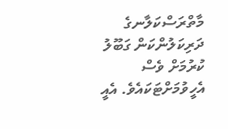މާތްރަސްކަލާނގެ ދަރިކަލުންކަން ގަބޫލު ކުރުމަށް ވެސް އެހީވުމަށްޓަކައެވެ. އެއީ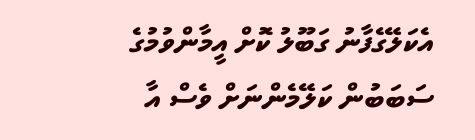އެކަލޭގެފާނު ގަބޫލު ކޮށް އީމާންވުމުގެ ސަބަބުން ކަލޭމެންނަށް ވެސް އާ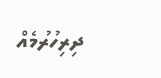ދިރިހުރުމެއް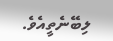ލިބޭނެތީއެވެ.